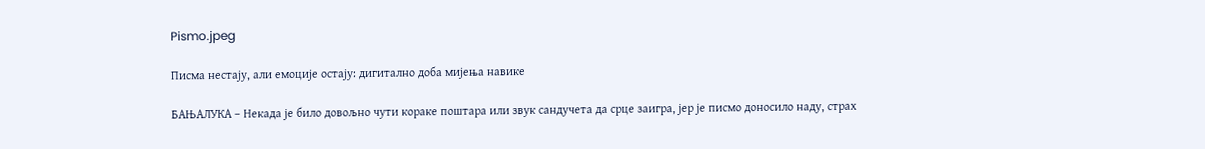Pismo.jpeg

Писма нестају, али емоције остају: дигитално доба мијења навике

БАЊАЛУКА – Некада је било довољно чути кораке поштара или звук сандучета да срце заигра, јер је писмо доносило наду, страх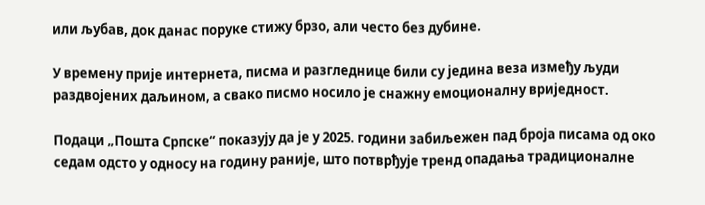или љубав, док данас поруке стижу брзо, али често без дубине.

У времену прије интернета, писма и разгледнице били су једина веза између људи раздвојених даљином, а свако писмо носило је снажну емоционалну вриједност.

Подаци „Пошта Српске“ показују да је у 2025. години забиљежен пад броја писама од око седам одсто у односу на годину раније, што потврђује тренд опадања традиционалне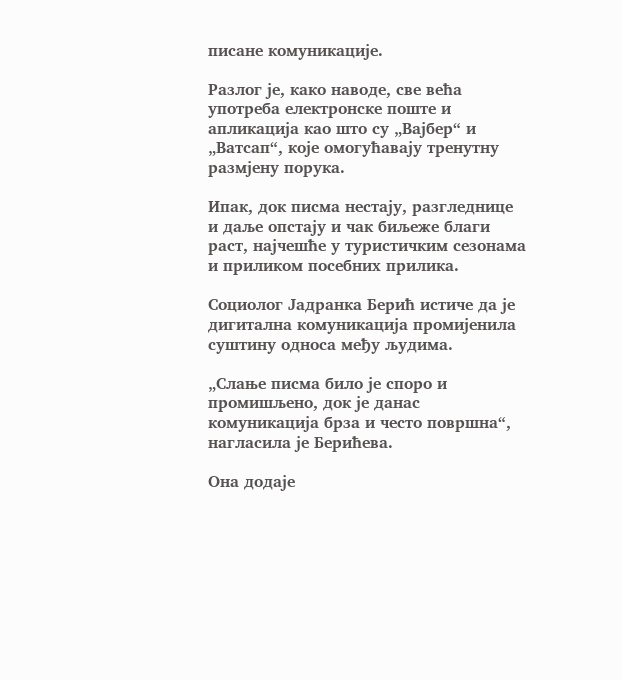писане комуникације.

Разлог је, како наводе, све већа употреба електронске поште и апликација као што су „Вајбер“ и „Ватсап“, које омогућавају тренутну размјену порука.

Ипак, док писма нестају, разгледнице и даље опстају и чак биљеже благи раст, најчешће у туристичким сезонама и приликом посебних прилика.

Социолог Јадранка Берић истиче да је дигитална комуникација промијенила суштину односа међу људима.

„Слање писма било је споро и промишљено, док је данас комуникација брза и често површна“, нагласила је Берићева.

Она додаје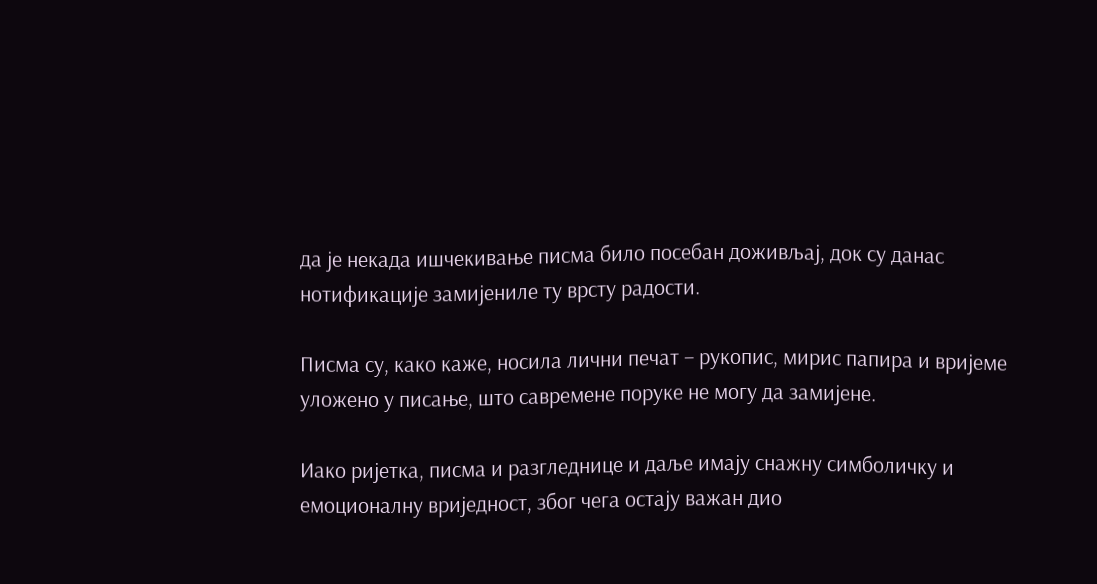да је некада ишчекивање писма било посебан доживљај, док су данас нотификације замијениле ту врсту радости.

Писма су, како каже, носила лични печат – рукопис, мирис папира и вријеме уложено у писање, што савремене поруке не могу да замијене.

Иако ријетка, писма и разгледнице и даље имају снажну симболичку и емоционалну вриједност, због чега остају важан дио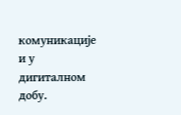комуникације и у дигиталном добу.